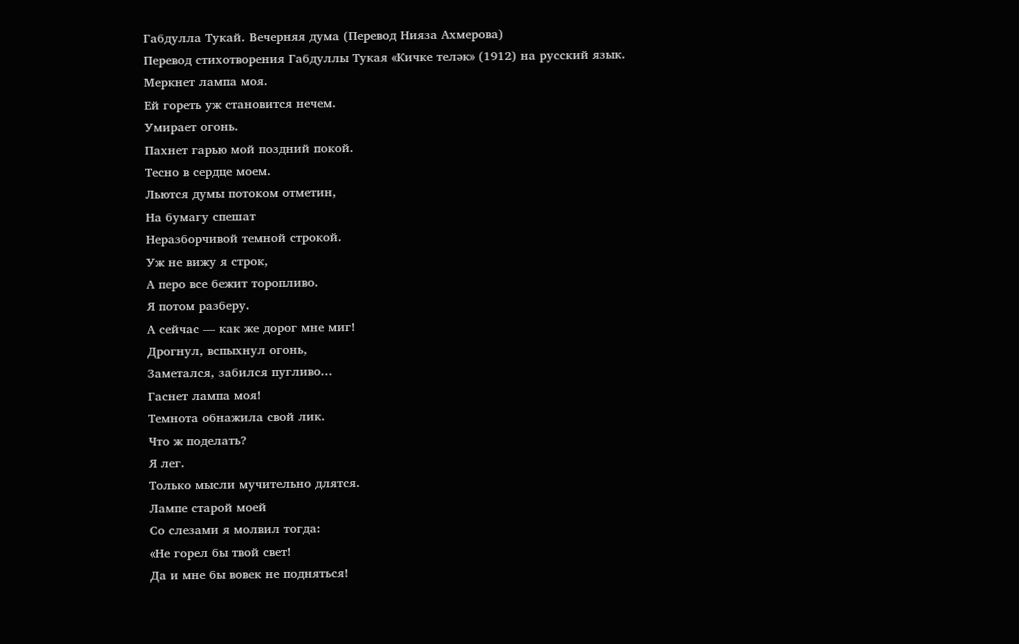Габдулла Тукай. Вечерняя дума (Перевод Нияза Ахмерова)
Перевод стихотворения Габдуллы Тукая «Кичке теләк» (1912) на русский язык.
Меркнет лампа моя.
Ей гореть уж становится нечем.
Умирает огонь.
Пахнет гарью мой поздний покой.
Тесно в сердце моем.
Льются думы потоком отметин,
На бумагу спешат
Неразборчивой темной строкой.
Уж не вижу я строк,
А перо все бежит торопливо.
Я потом разберу.
А сейчас — как же дорог мне миг!
Дрогнул, вспыхнул огонь,
Заметался, забился пугливо...
Гаснет лампа моя!
Темнота обнажила свой лик.
Что ж поделать?
Я лег.
Только мысли мучительно длятся.
Лампе старой моей
Со слезами я молвил тогда:
«Не горел бы твой свет!
Да и мне бы вовек не подняться!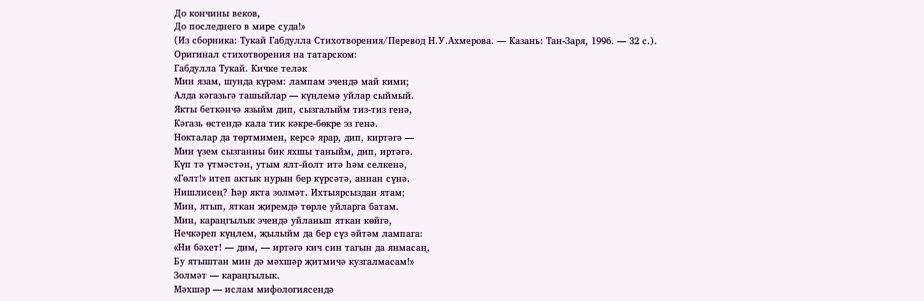До кончины веков,
До последнего в мире суда!»
(Из сборника: Тукай Габдулла Стихотворения/Перевод Н.У.Ахмерова. — Казань: Тан-Заря, 1996. — 32 с.).
Оригинал стихотворения на татарском:
Габдулла Тукай. Кичке теләк
Мин язам, шунда күрәм: лампам эчендә май кими;
Алда кәгазьгә ташыйлар — күңлемә уйлар сыймый.
Якты беткәнчә языйм дип, сызгалыйм тиз-тиз генә,
Кәгазь өстендә кала тик кәкре-бөкре эз генә.
Нокталар да төртмимен, керсә ярар, дип, киртәгә —
Мин үзем сызганны бик яхшы таныйм, дип, иртәгә.
Күп тә үтмәстән, утым ялт-йолт итә һәм селкенә,
«Гөлт!» итеп актык нурын бер күрсәтә, аннан сүнә.
Нишлисең? Һәр якта золмәт. Ихтыярсыздан ятам;
Мин, ятып, яткан җиремдә төрле уйларга батам.
Мин, караңгылык эчендә уйланып яткан көйгә,
Нечкәреп күңлем, җылыйм да бер сүз әйтәм лампага:
«Ни бәхет! — дим, — иртәгә кич син тагын да янмасаң,
Бу ятыштан мин дә мәхшәр җитмичә кузгалмасам!»
Золмәт — караңгылык.
Мәхшәр — ислам мифологиясендә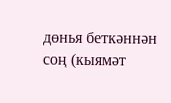дөнья беткәннән соң (кыямәт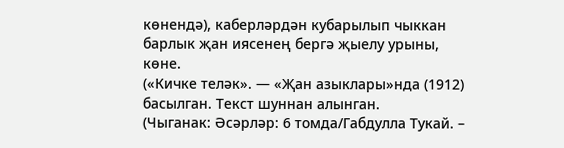көнендә), каберләрдән кубарылып чыккан барлык җан иясенең бергә җыелу урыны, көне.
(«Кичке теләк». — «Җан азыклары»нда (1912) басылган. Текст шуннан алынган.
(Чыганак: Әсәрләр: 6 томда/Габдулла Тукай. –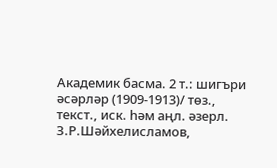Академик басма. 2 т.: шигъри әсәрләр (1909-1913)/ төз., текст., иск. һәм аңл. әзерл. З.Р.Шәйхелисламов,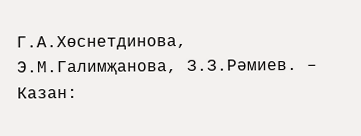Г.А.Хөснетдинова, Э.М.Галимҗанова, З.З.Рәмиев. – Казан: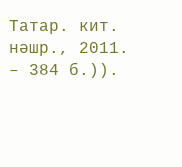Татар. кит. нәшр., 2011. – 384 б.)).